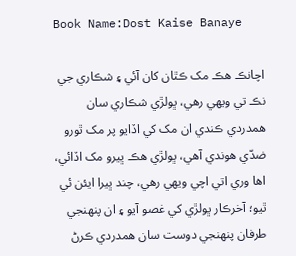Book Name:Dost Kaise Banaye

اچانڪ هڪ مک ڪٿان کان آئي ۽ شڪاري جي نڪ تي ويهي رهي، ڀولڙي شڪاري سان همدردي ڪندي ان مک کي اڏايو پر مک ٿورو ضدّي هوندي آهي، ڀولڙي هڪ ڀيرو مک اڏائي، اها وري اتي اچي ويهي رهي، چند ڀيرا ايئن ئي ٿيو؛ آخرڪار ڀولڙي کي غصو آيو ۽ ان پنهنجي طرفان پنهنجي دوست سان همدردي ڪرڻ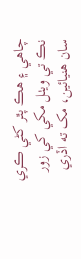چاهي ۽ هڪ پٿر کڻي ڪري نڪ تي ويٺل مکي کي زور سان هنيائين، مک ته اڏري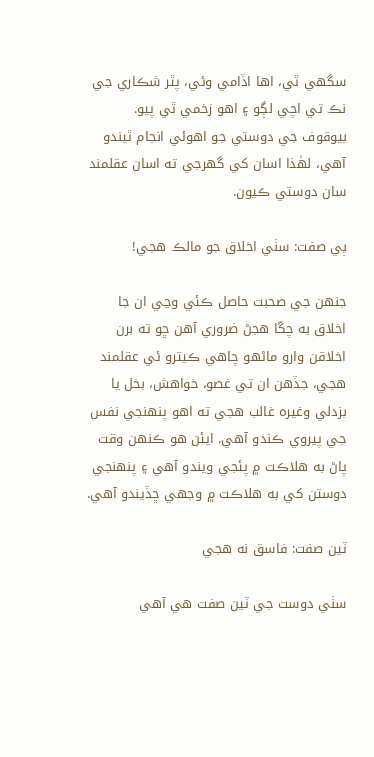سگھي ٿي، اها اڏامي وئي، پٿر شڪاري جي نڪ تي اچي لڳو ۽ اهو زخمي ٿي پيو. بيوقوف جي دوستي جو اهوئي انجام ٿيندو آهي، لهٰذا اسان کي گھرجي ته اسان عقلمند سان دوستي ڪيون.

ٻي صفت: سٺي اخلاق جو مالڪ هجي!

جنهن جي صحبت حاصل ڪئي وڃي ان جا اخلاق به چڱا هجڻ ضروري آهن ڇو ته برن اخلاقن وارو ماڻهو چاهي ڪيترو ئي عقلمند هجي، جڏهن ان تي غصو، خواهش، بخل يا بزدلي وغيره غالب هجي ته اهو پنهنجي نفس جي پيروي ڪندو آهي. ايئن هو ڪنهن وقت پاڻ به هلاڪت ۾ پئجي ويندو آهي ۽ پنهنجي دوستن کي به هلاڪت ۾ وجھي ڇڏيندو آهي.

ٽين صفت: فاسق نه هجي

سٺي دوست جي ٽين صفت هي آهي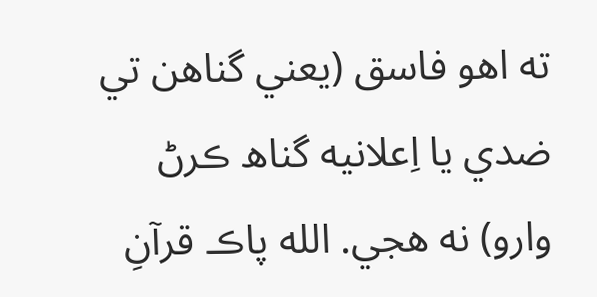ته اهو فاسق (يعني گناهن تي ضدي يا اِعلانيه گناھ ڪرڻ وارو) نه هجي. الله پاڪ قرآنِ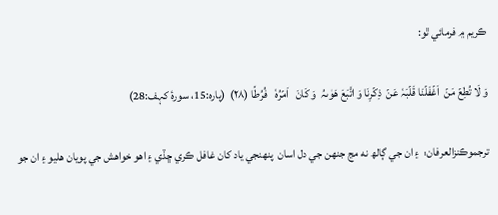ڪريم ۾ فرمائي ٿو:

وَ لَا تُطِعۡ مَنۡ  اَغۡفَلۡنَا قَلۡبَہٗ عَنۡ  ذِکۡرِنَا وَ اتَّبَعَ ھَوٰىہُ  وَ کَانَ   اَمۡرُہٗ   فُرُطًا (۲۸)  (پارہ:15، سورۂ کہف:28)

ترجموڪنزالعرفان:  ۽ ان جي ڳالھ نه مڃ جنهن جي دل اسان  پنهنجي ياد کان غافل ڪري ڇڏي ۽ اهو خواهش جي پويان هليو ۽ ان جو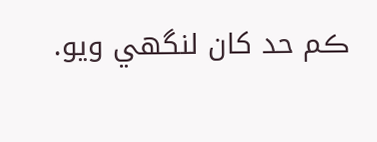ڪم حد کان لنگهي ويو.